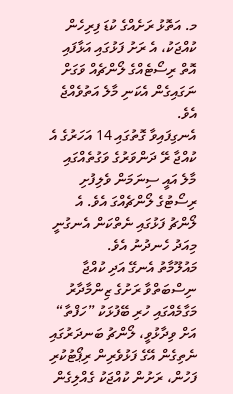މ. އަތޮޅު ރަށެއްގެ ކުޑަ ފިރިހެން ކުއްޖަކު، އެ ރަށު ފަޅުގައި އަޅާފައި އޮތް ރިސޯޓެއްގެ ލޯންޗެއް ވަގަށް ނަގައިގެން އެކަނި މާލެ އަތުވެއްޖެ އެވެ.
އެނގިފައިވާ ގޮތުގައި 14 އަހަރުގެ އެ ކުއްޖާ ރޭ ދަންވަރުގެ ވަގުތެއްގައި މާލެ އައީ ސިނަމަން ވެލިފުށި ރިސޯޓުގެ ލޯންޗެއްގަ އެވެ. އެ ލޯންޗު ފަޅުގައި ނެތްކަން އެނގުނީ މިއަދު ހެނދުނު އެވެ.
މައުލޫމާތު އެނގޭ އަދި ކުއްޖާ ނިސްބަތްވާ ރަށުގެ ޒިންމާދާރު މަގާމެއްގައި ހުރި ބޭފުޅަކު ”ހަފްތާ“ އަށް ވިދާޅުވީ، ލޯންޗު ބަނދަރުގައި ނެތިގެން އޭގެ ފަޅުވެރިން ރިޕޯޓުކުރި ފަހުން، ރަށުން ކުއްޖަކު ގެއްލިގެން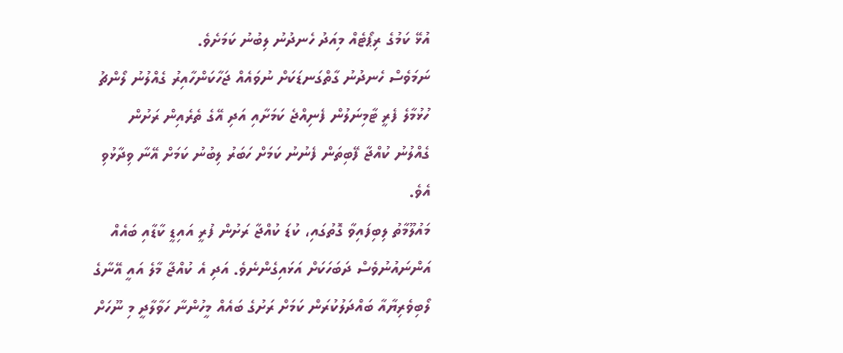އުޅޭ ކަމުގެ ރިޕޯޓެއް މިއަދު ހެނދުނު ލިބުނު ކަމަށެވެ.
ނަމަވެސް ހެނދުނު ގާތްގަނޑަކަށް ނުވައެއް ޖަހާކަންހާއިރު ގެއްލުނު ލޯންޗު ހުޅުމާލެ ފެރީ ޓާމިނަލުން ފެނިއްޖެ ކަމަށާއި އަދި އޭގެ ތެރެއިން ރަށުން ގެއްލުނު ކުއްޖާ ފޭބިތަން ފެނުނު ކަމަށް ހަބަރު ލިބުނު ކަމަށް އޭނާ ވިދާޅުވި އެވެ.
މައުލޫމާތު ލިބިފައިވާ ގޮތުގައި، ކުޑަ ކުއްޖާ ރަށުން ފުރީ އައިޑީ ކާޑާއި ބައެއް އަންނައުނުވެސް ދަބަހަކަށް އަޅައިގެންނެވެ. އަދި އެ ކުއްޖާ މާލެ އައީ އޭނާގެ ލޯބިވެރިޔާއާ ބައްދަލުކުރަން ކަމަށް ރަށުގެ ބައެއް މީހުންނާ ހަވާލާދީ މި ނޫހަށް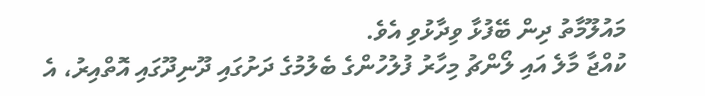މައުލޫމާތު ދިން ބޭފުޅާ ވިދާޅުވި އެވެ.
ކުއްޖާ މާލެ އައި ލޯންޗު މިހާރު ފުލުހުންގެ ބެލުމުގެ ދަށުގައި ދޫނިދޫގައި އޮތްއިރު، އެ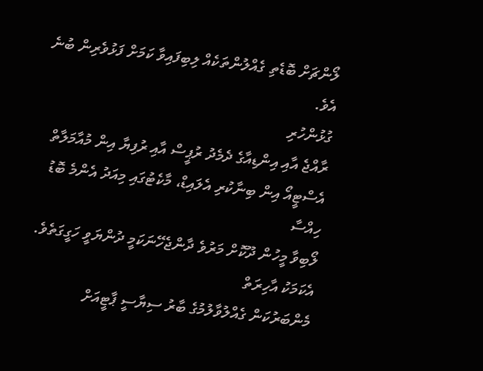ލޯންޗަށް ބޮޑެތި ގެއްލުންތަކެއް ލިބިފައިވާ ކަމަށް ފަޅުވެރިން ބުނެ އެވެ.
ގުޅުންހުރި
ރާއްޖެ އާއި އިންޑިއާގެ ދެމެދު ރުޕީސް އާއި ރުފިޔާ އިން މުއާމަލާތް
އެސްޓީއޯ އިން ބިނާކުރި އެލައިޑް، މާކެޓުގައި މިއަދު އެންމެ ބޮޑު ހިއްސާ
ލޯބިވާ މީހުން ދޫކޮށް މަރުވެ ދާންޖެހޭނަކަމީ ދުންޔަވީ ހަގީގަތެވެ. އެކަމަކު އާހިރަތް
މެންބަރުކަން ގެއްލުވާލުމުގެ ބާރު ސިޔާސީ ޕާޓީއަށް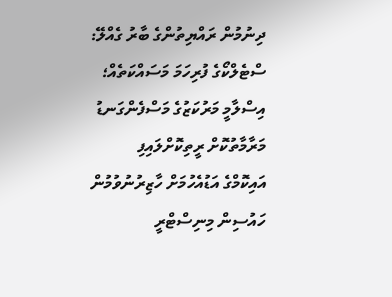ދިނުމުން ރައްޔިތުންގެ ބާރު ގެއްލޭ:
ސްޓެލްކޯގެ ފުރިހަމަ މަސައްކަތެއް؛ އިސްލާމީ މަރުކަޒުގެ މަސްފެންގަނޑު މަރާމާތުކޮށް ރީތިކޮށްލައިފި
އައިކޮމްގެ އަޑުއެހުމަށް ހާޒިރުނުވުމުން ހައުސިން މިނިސްޓްރީ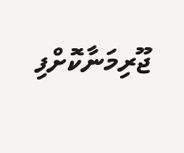ޖޫރިމަނާކޮށްފި